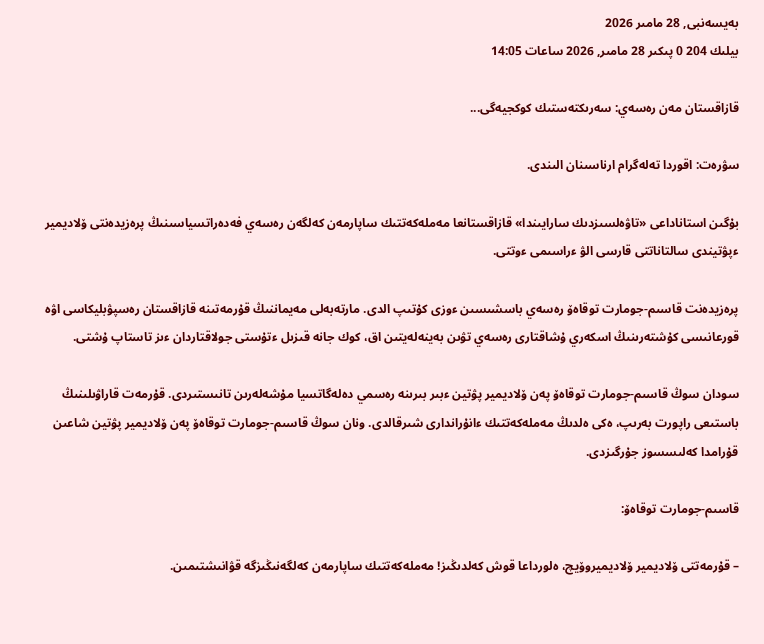بەيسەنبى, 28 مامىر 2026
بيلىك 204 0 پىكىر 28 مامىر, 2026 ساعات 14:05

قازاقستان مەن رەسەي: سەرىكتەستىك كوكجيەگى...

سۋرەت: اقوردا تەلەگرام ارناسىنان الىندى.

بۇگىن استاناداعى «تاۋەلسىزدىك سارايىندا» قازاقستانعا مەملەكەتتىك ساپارمەن كەلگەن رەسەي فەدەراتسياسىنىڭ پرەزيدەنتى ۆلاديمير ءپۋتيندى سالتاناتتى قارسى الۋ ءراسىمى ءوتتى.

پرەزيدەنت قاسىم-جومارت توقاەۆ رەسەي باسشىسىن ءوزى كۇتىپ الدى. مارتەبەلى مەيماننىڭ قۇرمەتىنە قازاقستان رەسپۋبليكاسى اۋە قورعانىسى كۇشتەرىنىڭ اسكەري ۇشاقتارى رەسەي تۋىن بەينەلەيتىن اق، كوك جانە قىزىل ءتۇستى جولاقتاردان ءىز تاستاپ ۇشتى.

سودان سوڭ قاسىم-جومارت توقاەۆ پەن ۆلاديمير پۋتين ءبىر بىرىنە رەسمي دەلەگاتسيا مۇشەلەرىن تانىستىردى. قۇرمەت قاراۋىلىنىڭ باستىعى راپورت بەرىپ، ەكى ەلدىڭ مەملەكەتتىك ءانۇراندارى شىرقالدى. ونان سوڭ قاسىم-جومارت توقاەۆ پەن ۆلاديمير پۋتين شاعىن قۇرامدا كەلىسسوز جۇرگىزدى.

قاسىم-جومارت توقاەۆ:

– قۇرمەتتى ۆلاديمير ۆلاديميروۆيچ، ەلورداعا قوش كەلدىڭىز! مەملەكەتتىك ساپارمەن كەلگەنىڭىزگە قۋانىشتىمىن.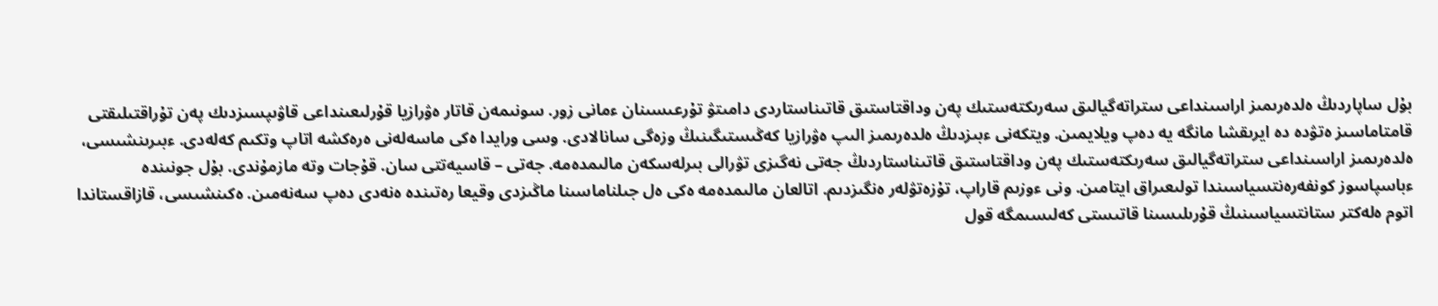بۇل ساپاردىڭ ەلدەرىمىز اراسىنداعى ستراتەگيالىق سەرىكتەستىك پەن وداقتاستىق قاتىناستاردى دامىتۋ تۇرعىسىنان ءمانى زور. سونىمەن قاتار ەۋرازيا قۇرلىعىنداعى قاۋىپسىزدىك پەن تۇراقتىلىقتى قامتاماسىز ەتۋدە دە ايرىقشا مانگە يە دەپ ويلايمىن. ويتكەنى ءبىزدىڭ ەلدەرىمىز الىپ ەۋرازيا كەڭىستىگىنىڭ وزەگى سانالادى. وسى ورايدا ەكى ماسەلەنى ەرەكشە اتاپ وتكىم كەلەدى. ءبىرىنشىسى، ەلدەرىمىز اراسىنداعى ستراتەگيالىق سەرىكتەستىك پەن وداقتاستىق قاتىناستاردىڭ جەتى نەگىزى تۋرالى بىرلەسكەن مالىمدەمە. جەتى – قاسيەتتى سان. قۇجات وتە مازمۇندى. بۇل جونىندە ءباسپاسوز كونفەرەنتسياسىندا تولىعىراق ايتامىن. ونى ءوزىم قاراپ، تۇزەتۋلەر ەنگىزدىم. اتالعان مالىمدەمە ەكى ەل جىلناماسىنا ماڭىزدى وقيعا رەتىندە ەنەدى دەپ سەنەمىن. ەكىنشىسى، قازاقستاندا اتوم ەلەكتر ستانتسياسىنىڭ قۇرىلىسىنا قاتىستى كەلىسىمگە قول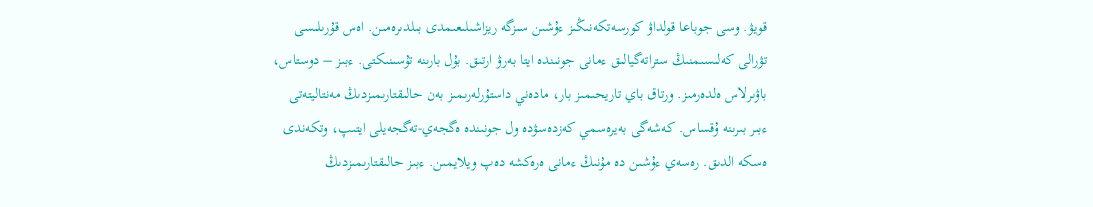قويۋ. وسى جوباعا قولداۋ كورسەتكەنىڭىز ءۇشىن سىزگە ريزاشىلىعىمدى بىلدىرەمىن. اەس قۇرىلىسى تۋرالى كەلىسىمنىڭ ستراتەگيالىق ءمانى جونىندە ايتا بەرۋ ارتىق. بۇل بارىنە تۇسىنىكتى. ءبىز – دوستاس، باۋىرلاس ەلدەرمىز. ورتاق باي تاريحىمىز بار، مادەني داستۇرلەرىمىز بەن حالىقتارىمىزدىڭ مەنتاليتەتى ءبىر بىرىنە ۇقساس. كەشەگى بەيرەسمي كەزدەسۋدە ول جونىندە ەگجەي-تەگجەيلى ايتىپ، وتكەندى ەسكە الدىق. رەسەي ءۇشىن دە مۇنىڭ ءمانى ەرەكشە دەپ ويلايمىن. ءبىز حالىقتارىمىزدىڭ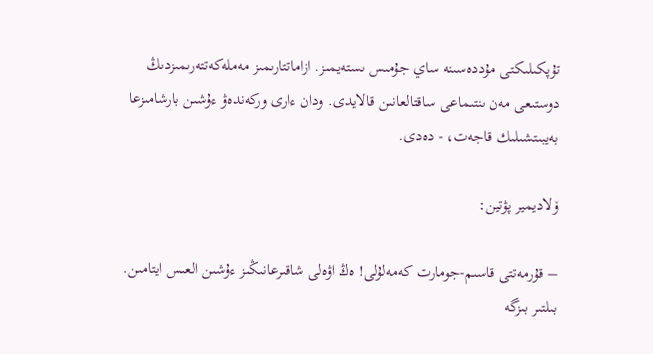تۇپكىلىكتى مۇددەسىنە ساي جۇمىس ىستەيمىز. ازاماتتارىمىز مەملەكەتتەرىمىزدىڭ دوستىعى مەن ىنتىماعى ساقتالعانىن قالايدى. ودان ءارى وركەندەۋ ءۇشىن بارشامىزعا بەيبىتشىلىك قاجەت، - دەدى.

ۆلاديمير پۋتين:

– قۇرمەتتى قاسىم-جومارت كەمەلۇلى! ەڭ اۋەلى شاقىرعانىڭىز ءۇشىن العىس ايتامىن. بىلتىر بىزگە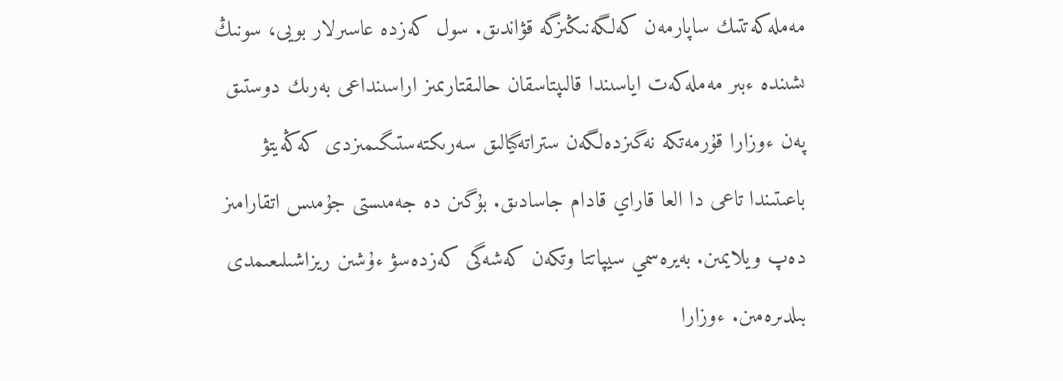مەملەكەتتىك ساپارمەن كەلگەنىڭىزگە قۋاندىق. سول كەزدە عاسىرلار بويى، سونىڭ ىشىندە ءبىر مەملەكەت اياسىندا قالىپتاسقان حالىقتارىمىز اراسىنداعى بەرىك دوستىق پەن ءوزارا قۇرمەتكە نەگىزدەلگەن ستراتەگيالىق سەرىكتەستىگىمىزدى كەڭەيتۋ باعىتىندا تاعى دا العا قاراي قادام جاسادىق. بۇگىن دە جەمىستى جۇمىس اتقارامىز دەپ ويلايمىن. بەيرەسمي سيپاتتا وتكەن كەشەگى كەزدەسۋ ءۇشىن ريزاشىلىعىمدى بىلدىرەمىن. ءوزارا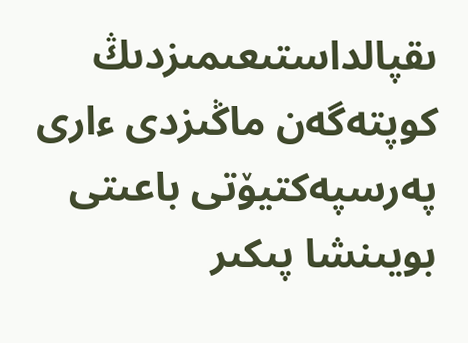ىقپالداستىعىمىزدىڭ كوپتەگەن ماڭىزدى ءارى پەرسپەكتيۆتى باعىتى بويىنشا پىكىر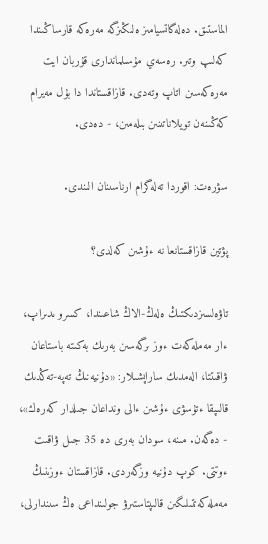الماستىق. دەلەگاتسيامىز ەلىڭىزگە مەرەكە قارساڭىندا كەلىپ وتىر. رەسەي مۇسىلماندارى قۇربان ايت مەرەكەسىن اتاپ وتەدى. قازاقستاندا دا بۇل مەيرام كەڭىنەن تويلاناتىنىن بىلەمىن، - دەدى.

سۋرەت: اقوردا تەلەگرام ارناسىنان الىندى.

پۋتين قازاقستانعا نە ءۇشىن كەلدى؟

تاۋەلسىزدىكتىڭ ەلەڭ-الاڭ شاعىندا، كسرو ىدىراپ، ءار مەملەكەت ءوز ىرگەسىن بەرىك بەكىتە باستاعان ۋاقىتتا، الەمدىك ساراپشىلار: «دۇنيەنىڭ تەپە-تەڭدىك قالىپقا ءتۇسۋى ءۇشىن ءالى ونداعان جىلدار كەرەك»، - دەگەن. مىنە، سودان بەرى دە 35 جىل ۋاقىت ءوتتى. كوپ دۇنيە وزگەردى. قازاقستان ءوزىنىڭ مەملەكەتتىلىگىن قالىپتاستىرۋ جولىنداعى ەڭ سىندارلى،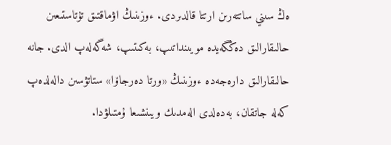ەڭ سىني ساتتەرىن ارتتا قالدىردى. ءوزىنىڭ اۋماقتىق تۇتاستىعىن حالىقارالىق دەڭگەيدە مويىنداتىپ، بەكىتىپ، شەگەلەپ الدى. جانە حالىقارالىق دارەجەدە ءوزىنىڭ «ورتا دەرجاۆا» ستاتۋسىن دالەلدەپ كەلە جاتقان، بەدەلدى الەمدىك ويىنشىعا ۇمتىلۋدا.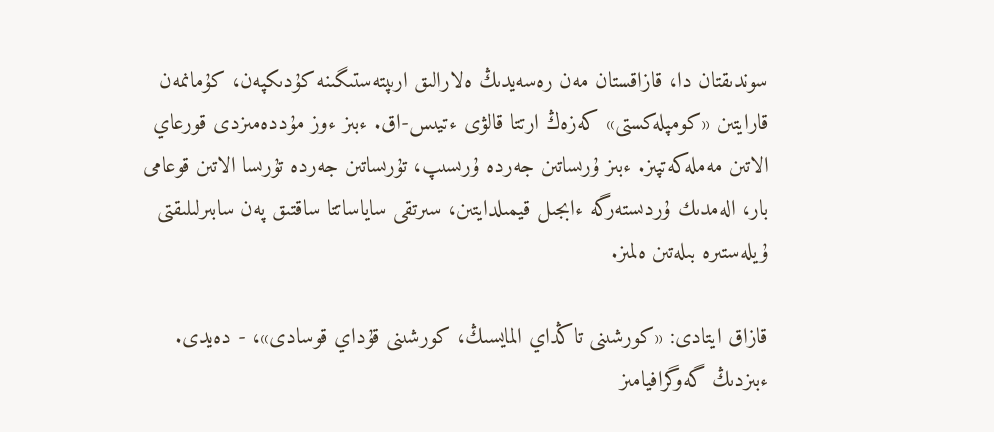سوندىقتان دا، قازاقستان مەن رەسەيدىڭ ەلارالىق ارىپتەستىگىنە كۇدىكپەن، كۇمانمەن قارايتىن «كومپلەكستى» كەزەڭ ارتتا قالۋى ءتيىس-اق. ءبىز ءوز مۇددەمىزدى قورعاي الاتىن مەملەكەتپىز. ءبىز ۇرىساتىن جەردە ۇرىسىپ، تۇرىساتىن جەردە تۇرىسا الاتىن قوعامى بار، الەمدىك ۇردىستەرگە ءابجىل قيمىلدايتىن، سىرتقى ساياساتتا ساقتىق پەن سابىرلىلىقتى ۇيلەستىرە بىلەتىن ەلمىز.

قازاق ايتادى: «كورشىنى تاڭداي المايسىڭ، كورشىنى قۇداي قوسادى»، - دەيدى. ءبىزدىڭ گەوگرافيامىز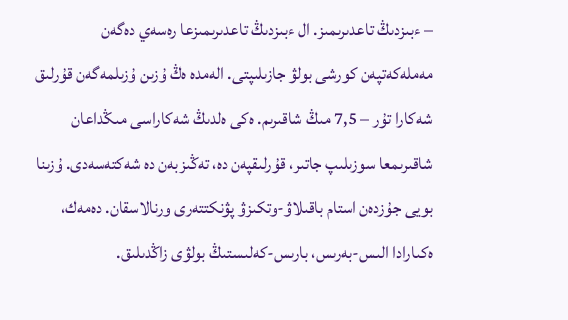– ءبىزدىڭ تاعدىرىمىز. ال ءبىزدىڭ تاعدىرىمىزعا رەسەي دەگەن مەملەكەتپەن كورشى بولۋ جازىلىپتى. الەمدە ەڭ ۇزىن ۇزىلمەگەن قۇرلىق شەكارا تۇر – 7,5 مىڭ شاقىرىم. ەكى ەلدىڭ شەكاراسى مىڭداعان شاقىرىمعا سوزىلىپ جاتىر، قۇرلىقپەن دە، تەڭىزبەن دە شەكتەسەدى. ۇزىنا بويى جۇزدەن استام باقىلاۋ-وتكىزۋ پۋنكتتەرى ورنالاسقان. دەمەك، ەكىارادا الىس-بەرىس، بارىس-كەلىستىڭ بولۋى زاڭدىلىق.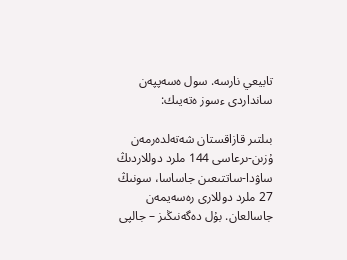تابيعي نارسە. سول ەسەپپەن سانداردى ءسوز ەتەيىك:

بىلتىر قازاقستان شەتەلدەرمەن ۇزىن-ىرعاسى 144 ملرد دوللاردىڭ ساۋدا-ساتتىعىن جاساسا، سونىڭ 27 ملرد دوللارى رەسەيمەن جاسالعان. بۇل دەگەنىڭىز – جالپى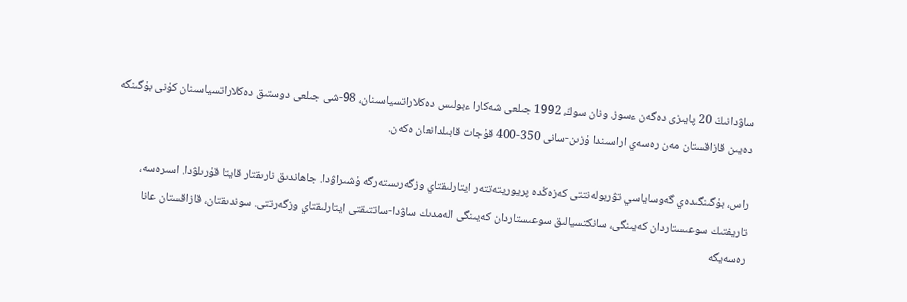ساۋدانىڭ 20 پايىزى دەگەن ءسوز. ونان سوڭ، 1992 جىلعى شەكارا ءبولىس دەكلاراتسياسىنان، 98-شى جىلعى دوستىق دەكلاراتسياسىنان كۇنى بۇگىنگە دەيىن قازاقستان مەن رەسەي اراسىندا ۇزىن-سانى 350-400 قۇجات قابىلدانعان ەكەن.

راس، بۇگىنگىدەي گەوساياسي تۋربولەنتتى كەزەڭدە پريوريتەتتەر ايتارلىقتاي وزگەرىستەرگە ۇشىراۋدا. جاھاندىق نارىقتار قايتا قۇرىلۋدا. اسىرەسە، تاريفتىك سوعىستاردان كەيىنگى، سانكتسيالىق سوعىستاردان كەيىنگى الەمدىك ساۋدا-ساتتىقتى ايتارلىقتاي وزگەرتتى. سوندىقتان، قازاقستان عانا رەسەيگە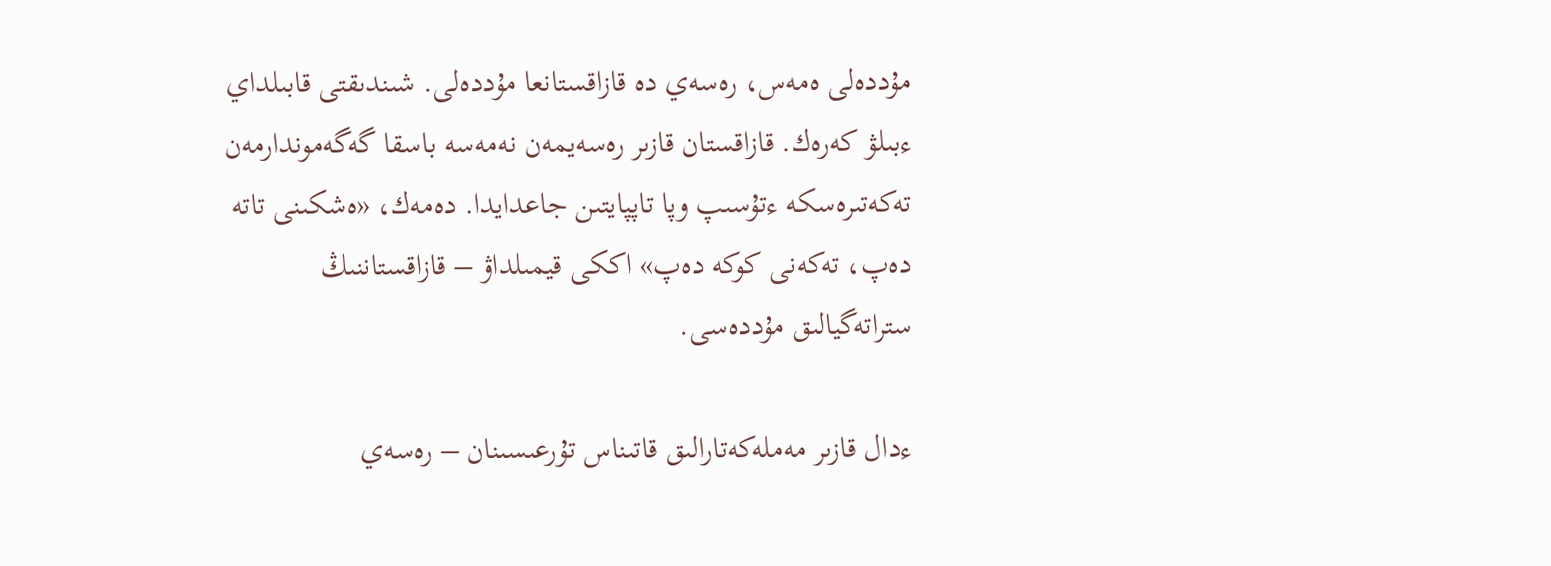مۇددەلى ەمەس، رەسەي دە قازاقستانعا مۇددەلى. شىندىقتى قابىلداي ءبىلۋ كەرەك. قازاقستان قازىر رەسەيمەن نەمەسە باسقا گەگەموندارمەن تەكەتىرەسكە ءتۇسىپ وپا تاپپايتىن جاعدايدا. دەمەك، «ەشكىنى تاتە دەپ، تەكەنى كوكە دەپ» اككى قيمىلداۋ – قازاقستاننىڭ ستراتەگيالىق مۇددەسى.

ءدال قازىر مەملەكەتارالىق قاتىناس تۇرعىسىنان – رەسەي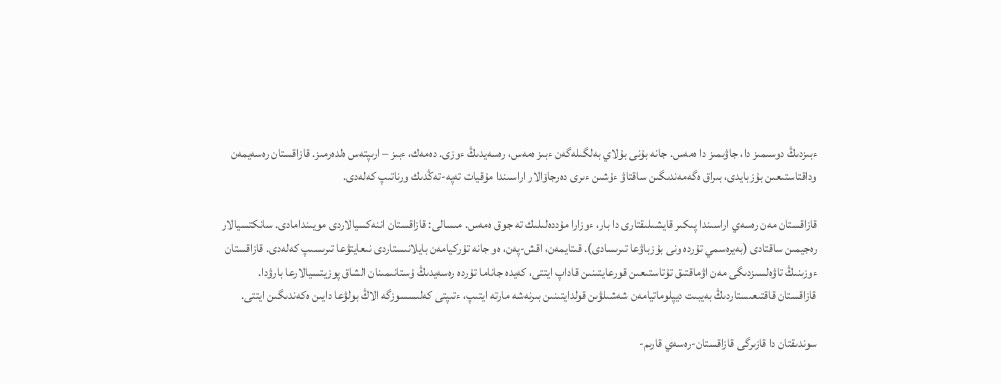ءبىزدىڭ دوسىمىز دا، جاۋىمىز دا ەمەس. جانە بۇنى بۇلاي بەلگىلەگەن ءبىز ەمەس، رەسەيدىڭ ءوزى. دەمەك، ءبىز – ارىپتەس ەلدەرمىز. قازاقستان رەسەيمەن وداقتاستىعىن بۇزبايدى، بىراق ەگەمەندىگىن ساقتاۋ ءۇشىن ءىرى دەرجاۆالار اراسىندا مۇقيات تەپە-تەڭدىك ورناتىپ كەلەدى.

قازاقستان مەن رەسەي اراسىندا پىكىر قايشىلىقتارى دا بار، ءوزارا مۇددەلىلىك تە جوق ەمەس. مىسالى: قازاقستان اننەكسيالاردى مويىندامادى. سانكتسيالار رەجيمىن ساقتادى (بەيرەسمي تۇردە ونى بۇزباۋعا تىرىسادى). قىتايمەن، اقش-پەن، ەو جانە تۇركيامەن بايلانىستاردى نىعايتۋعا تىرىسىپ كەلەدى. قازاقستان ءوزىنىڭ تاۋەلسىزدىگى مەن اۋماقتىق تۇتاستىعىن قورعايتىنىن قاداپ ايتتى، كەيدە جاناما تۇردە رەسەيدىڭ ۇستانىمىنان الشاق پوزيتسيالارعا بارۋدا. قازاقستان قاقتىعىستاردىڭ بەيبىت ديپلوماتيامەن شەشىلۋىن قولدايتىنىن بىرنەشە مارتە ايتىپ، ءتىپتى كەلىسسوزگە الاڭ بولۋعا دايىن ەكەندىگىن ايتتى.

سوندىقتان دا قازىرگى قازاقستان-رەسەي قارىم-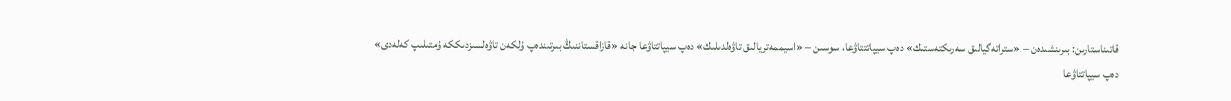قاتىناستارىن: بىرىنشىدەن – «ستراتەگيالىق سەرىكتەستىك» دەپ سيپاتتتاۋعا، سوسىن – «اسيممەتريالىق تاۋەلدىلىك» دەپ سيپاتتاۋعا جانە «قازاقستاننىڭ بىرتىندەپ ۇلكەن تاۋەلسىزدىككە ۇمتىلىپ كەلەدى» دەپ سيپاتتاۋعا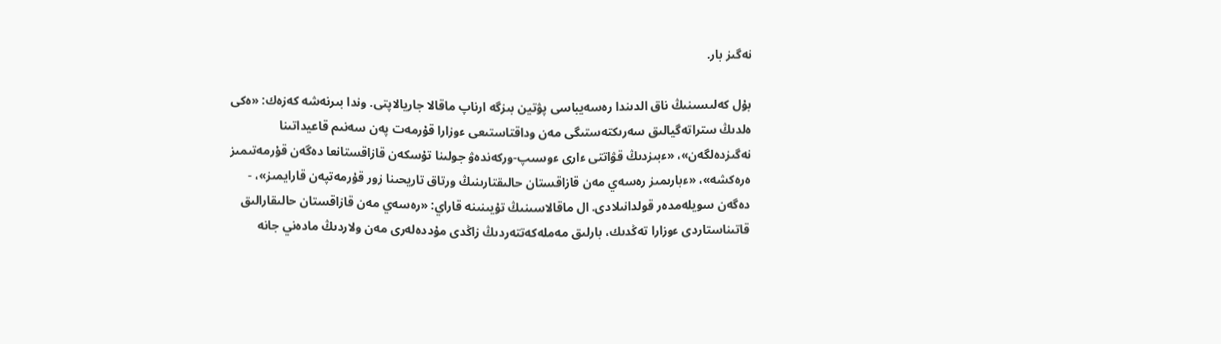نەگىز بار.

بۇل كەلىسىنىڭ ناق الدىندا رەسەيباسى پۋتين بىزگە ارناپ ماقالا جاريالاپتى. وندا بىرنەشە كەزەك: «ەكى ەلدىڭ ستراتەگيالىق سەرىكتەستىگى مەن وداقتاستىعى ءوزارا قۇرمەت پەن سەنىم قاعيداتىنا نەگىزدەلگەن»، «ءبىزدىڭ قۋاتتى ءارى ءوسىپ-وركەندەۋ جولىنا تۇسكەن قازاقستانعا دەگەن قۇرمەتىمىز ەرەكشە»، «ءبارىمىز رەسەي مەن قازاقستان حالىقتارىنىڭ ورتاق تاريحىنا زور قۇرمەتپەن قارايمىز»، - دەگەن سويلەمدەر قولدانىلادى. ال ماقالاسىنىڭ تۇيىنىنە قاراي: «رەسەي مەن قازاقستان حالىقارالىق قاتىناستاردى ءوزارا تەڭدىك، بارلىق مەملەكەتتەردىڭ زاڭدى مۇددەلەرى مەن ولاردىڭ مادەني جانە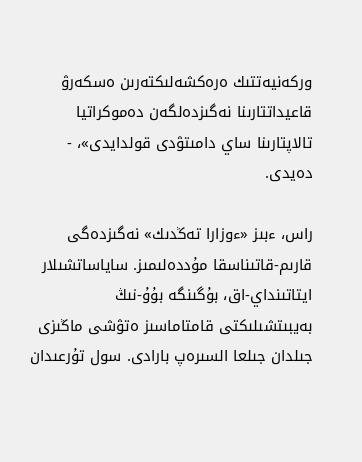وركەنيەتتىك ەرەكشەلىكتەرىن ەسكەرۋ قاعيداتتارىنا نەگىزدەلگەن دەموكراتيا تالاپتارىنا ساي دامىتۋدى قولدايدى»، - دەيدى.

راس، ءبىز «ءوزارا تەڭدىك» نەگىزدەگى قارىم-قاتىناسقا مۇددەلىمىز. ساياساتشىلار ايتاتىنداي-اق، بۇگىنگە بۇۇ-نىڭ بەيبىتشىلىكتى قامتاماسىز ەتۋشى ماڭىزى جىلدان جىلعا السىرەپ بارادى. سول تۇرعىدان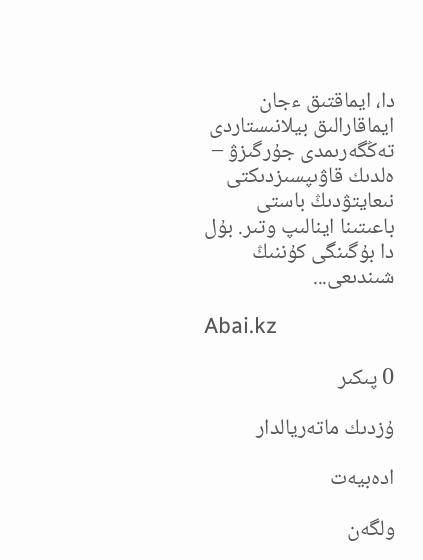دا، ايماقتىق ءجان ايماقارالىق بيلانىستاردى تەڭگەرىمدى جۇرگىزۋ – ەلدىك قاۋىپسىزدىكتى نىعايتۋدىڭ باستى باعىتىنا اينالىپ وتىر. بۇل دا بۇگىنگى كۇننىڭ شىندىعى...

Abai.kz

0 پىكىر

ۇزدىك ماتەريالدار

ادەبيەت

ولگەن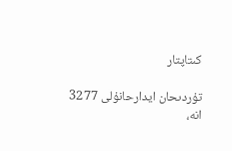كىتاپتار

تۇردىحان ايدارحانۇلى 3277
انە،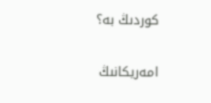كوردىڭ بە؟

امەريكانىڭ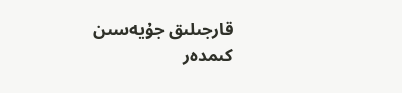قارجىلىق جۇيەسىن كىمدەر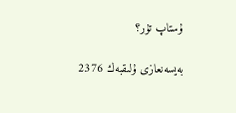ۇستاپ تۇر؟

بەيسەنعازى ۇلىقبەك 2376